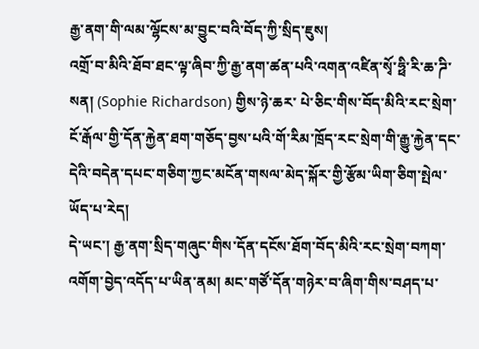རྒྱ་ནག་གི་ལམ་ལྷོངས་མ་བྱུང་བའི་བོད་ཀྱི་སྲིད་ཇུས།
འགྲོ་བ་མིའི་ཐོབ་ཐང་ལྟ་ཞིབ་ཀྱི་རྒྱ་ནག་ཚན་པའི་འགན་འཛིན་སྭོ་ཧྥི་རི་ཆ་ཌི་སན། (Sophie Richardson) གྱིས་ཉེ་ཆར་ པེ་ཅིང་གིས་བོད་མིའི་རང་སྲེག་ངོ་རྒོལ་གྱི་དོན་རྐྱེན་ཐག་གཅོད་བྱས་པའི་གོ་རིམ་ཁྲོད་རང་སྲེག་གི་རྒྱུ་རྐྱེན་དང་དེའི་བདེན་དཔང་གཅིག་ཀྱང་མངོན་གསལ་མེད་སྐོར་གྱི་རྩོམ་ཡིག་ཅིག་སྤེལ་ཡོད་པ་རེད།
དེ་ཡང་། རྒྱ་ནག་སྲིད་གཞུང་གིས་དོན་དངོས་ཐོག་བོད་མིའི་རང་སྲེག་བཀག་འགོག་བྱེད་འདོད་པ་ཡིན་ནམ། མང་གཙོ་དོན་གཉེར་བ་ཞིག་གིས་བཤད་པ་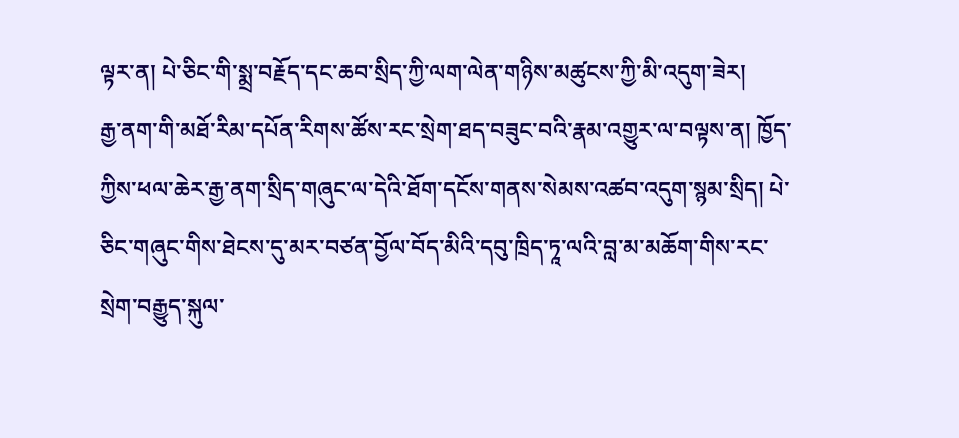ལྟར་ན། པེ་ཅིང་གི་སྨྲ་བརྗོད་དང་ཆབ་སྲིད་ཀྱི་ལག་ལེན་གཉིས་མཚུངས་ཀྱི་མི་འདུག་ཟེར།
རྒྱ་ནག་གི་མཐོ་རིམ་དཔོན་རིགས་ཚོས་རང་སྲེག་ཐད་བཟུང་བའི་རྣམ་འགྱུར་ལ་བལྟས་ན། ཁྱོད་ཀྱིས་ཕལ་ཆེར་རྒྱ་ནག་སྲིད་གཞུང་ལ་དེའི་ཐོག་དངོས་གནས་སེམས་འཚབ་འདུག་སྙམ་སྲིད། པེ་ཅིང་གཞུང་གིས་ཐེངས་དུ་མར་བཙན་བྱོལ་བོད་མིའི་དབུ་ཁྲིད་ཏཱ་ལའི་བླ་མ་མཆོག་གིས་རང་སྲེག་བརྒྱུད་སྐུལ་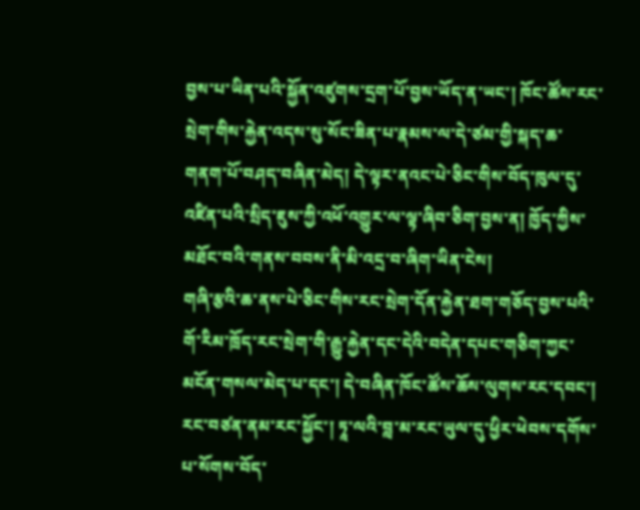བྱས་པ་ཡིན་པའི་སྐྱོན་འཛུགས་དྲག་པོ་བྱས་ཡོད་ན་ཡང་། ཁོང་ཚོས་རང་སྲེག་གིས་རྐྱེན་འདས་སུ་སོང་ཟིན་པ་རྣམས་ལ་དེ་ཙམ་གྱི་སྐད་ཆ་གནག་པོ་བཤད་བཞིན་མེད། དེ་ལྟར་ནའང་པེ་ཅིང་གིས་བོད་ཁུལ་དུ་འཛིན་པའི་སྲིད་ཇུས་ཀྱི་འཕོ་འགྱུར་ལ་ལྟ་ཞིབ་ཅིག་བྱས་ན། ཁྱོད་ཀྱིས་མཐོང་བའི་གནས་བབས་ནི་མི་འདྲ་བ་ཞིག་ཡིན་ངེས།
གཞི་རྩའི་ཆ་ནས་པེ་ཅིང་གིས་རང་སྲེག་དོན་རྐྱེན་ཐག་གཅོད་བྱས་པའི་གོ་རིམ་ཁྲོད་རང་སྲེག་གི་རྒྱུ་རྐྱེན་དང་དེའི་བདེན་དཔང་གཅིག་ཀྱང་མངོན་གསལ་མེད་པ་དང་། དེ་བཞིན་ཁོང་ཚོས་ཆོས་ལུགས་རང་དབང་། རང་བཙན་ནམ་རང་སྐྱོང་། ཏཱ་ལའི་བླ་མ་རང་ཡུལ་དུ་ཕྱིར་ཕེབས་དགོས་པ་སོགས་བོད་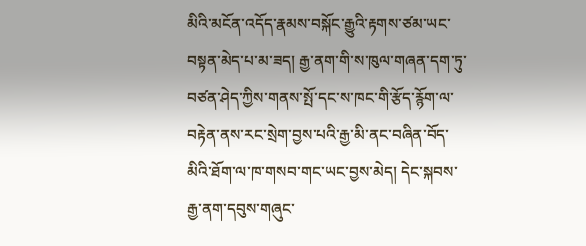མིའི་མངོན་འདོད་རྣམས་བསྐོང་རྒྱུའི་རྟགས་ཙམ་ཡང་བསྟན་མེད་པ་མ་ཟད། རྒྱ་ནག་གི་ས་ཁུལ་གཞན་དག་ཏུ་བཙན་ཤེད་ཀྱིས་གནས་སྤོ་དང་ས་ཁང་གི་རྩོད་རྙོག་ལ་བརྟེན་ནས་རང་སྲེག་བྱས་པའི་རྒྱ་མི་ནང་བཞིན་བོད་མིའི་ཐོག་ལ་ཁ་གསབ་གང་ཡང་བྱས་མེད། དེང་སྐབས་རྒྱ་ནག་དབུས་གཞུང་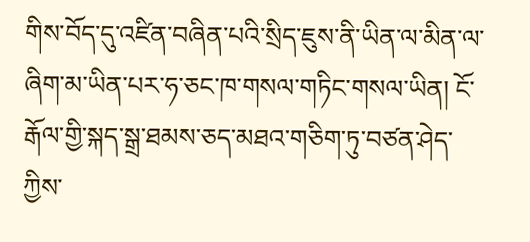གིས་བོད་དུ་འཛིན་བཞིན་པའི་སྲིད་ཇུས་ནི་ཡིན་ལ་མིན་ལ་ཞིག་མ་ཡིན་པར་ཧ་ཅང་ཁ་གསལ་གཏིང་གསལ་ཡིན། ངོ་རྒོལ་གྱི་སྐད་སྒྲ་ཐམས་ཅད་མཐའ་གཅིག་ཏུ་བཙན་ཤེད་ཀྱིས་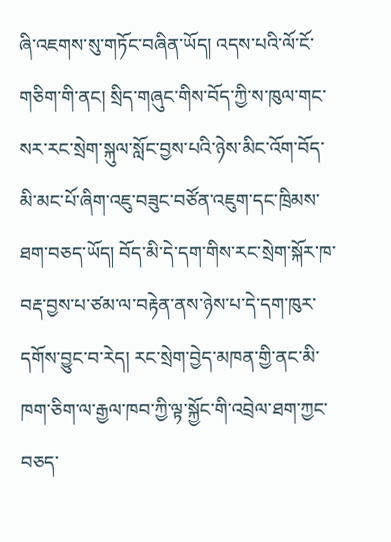ཞི་འཇགས་སུ་གཏོང་བཞིན་ཡོད། འདས་པའི་ལོ་ངོ་གཅིག་གི་ནང། སྲིད་གཞུང་གིས་བོད་ཀྱི་ས་ཁུལ་གང་སར་རང་སྲེག་སྐུལ་སློང་བྱས་པའི་ཉེས་མིང་འོག་བོད་མི་མང་པོ་ཞིག་འཇུ་བཟུང་བཙོན་འཇུག་དང་ཁྲིམས་ཐག་བཅད་ཡོད། བོད་མི་དེ་དག་གིས་རང་སྲེག་སྐོར་ཁ་བརྡ་བྱས་པ་ཙམ་ལ་བརྟེན་ནས་ཉེས་པ་དེ་དག་ཁུར་དགོས་བྱུང་བ་རེད། རང་སྲེག་བྱེད་མཁན་གྱི་ནང་མི་ཁག་ཅིག་ལ་རྒྱལ་ཁབ་ཀྱི་ལྟ་སྐྱོང་གི་འབྲེལ་ཐག་ཀྱང་བཅད་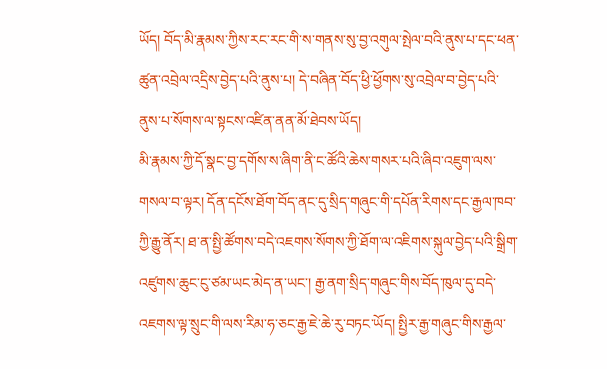ཡོད། བོད་མི་རྣམས་ཀྱིས་རང་རང་གི་ས་གནས་སུ་བྱ་འགུལ་སྤེལ་བའི་ནུས་པ་དང་ཕན་ཚུན་འབྲེལ་འདྲིས་བྱེད་པའི་ནུས་པ། དེ་བཞིན་བོད་ཕྱི་ཕྱོགས་སུ་འབྲེལ་བ་བྱེད་པའི་ནུས་པ་སོགས་ལ་སྟངས་འཛིན་ནན་མོ་ཐེབས་ཡོད།
མི་རྣམས་ཀྱི་དོ་སྣང་བྱ་དགོས་ས་ཞིག་ནི་ང་ཚོའི་ཆེས་གསར་པའི་ཞིབ་འཇུག་ལས་གསལ་བ་ལྟར། དོན་དངོས་ཐོག་བོད་ནང་དུ་སྲིད་གཞུང་གི་དཔོན་རིགས་དང་རྒྱལ་ཁབ་ཀྱི་རྒྱུ་ནོར། ཐ་ན་སྤྱི་ཚོགས་བདེ་འཇགས་སོགས་ཀྱི་ཐོག་ལ་འཇིགས་སྐུལ་བྱེད་པའི་སྒྲིག་འཛུགས་ཆུང་ངུ་ཙམ་ཡང་མེད་ན་ཡང་། རྒྱ་ནག་སྲིད་གཞུང་གིས་བོད་ཁུལ་དུ་བདེ་འཇགས་ལྟ་སྲུང་གི་ལས་རིམ་ཧ་ཅང་རྒྱ་ཇེ་ཆེ་རུ་བཏང་ཡོད། སྤྱིར་རྒྱ་གཞུང་གིས་རྒྱལ་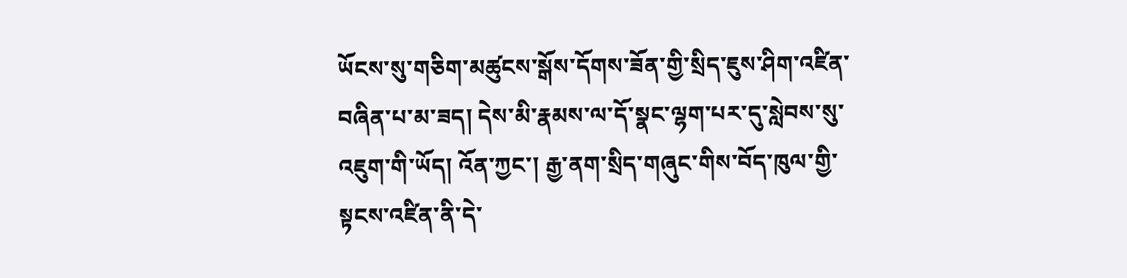ཡོངས་སུ་གཅིག་མཚུངས་སྒོས་དོགས་ཟོན་གྱི་སྲིད་ཇུས་ཤིག་འཛིན་བཞིན་པ་མ་ཟད། དེས་མི་རྣམས་ལ་དོ་སྣང་ལྷག་པར་དུ་སླེབས་སུ་འཇུག་གི་ཡོད། འོན་ཀྱང་། རྒྱ་ནག་སྲིད་གཞུང་གིས་བོད་ཁུལ་གྱི་སྟངས་འཛིན་ནི་དེ་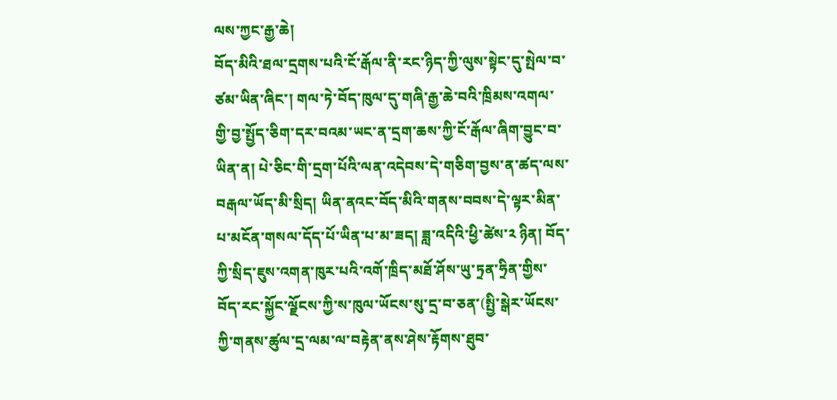ལས་ཀྱང་རྒྱ་ཆེ།
བོད་མིའི་ཐལ་དྲགས་པའི་ངོ་རྒོལ་ནི་རང་ཉིད་ཀྱི་ལུས་སྟེང་དུ་སྤེལ་བ་ཙམ་ཡིན་ཞིང་། གལ་ཏེ་བོད་ཁུལ་དུ་གཞི་རྒྱ་ཆེ་བའི་ཁྲིམས་འགལ་གྱི་བྱ་སྤྱོད་ཅིག་དར་བའམ་ཡང་ན་དྲག་ཆས་ཀྱི་ངོ་རྒོལ་ཞིག་བྱུང་བ་ཡིན་ན། པེ་ཅིང་གི་དྲག་པོའི་ལན་འདེབས་དེ་གཅིག་བྱས་ན་ཚད་ལས་བརྒལ་ཡོད་མི་སྲིད། ཡིན་ནའང་བོད་མིའི་གནས་བབས་དེ་ལྟར་མིན་པ་མངོན་གསལ་དོད་པོ་ཡིན་པ་མ་ཟད། ཟླ་འདིའི་ཕྱི་ཚེས་༢ ཉིན། བོད་ཀྱི་སྲིད་ཇུས་འགན་ཁུར་པའི་འགོ་ཁྲིད་མཐོ་ཤོས་ཡུ་ཏྲན་ཧྲིན་གྱིས་བོད་རང་སྐྱོང་ལྗོངས་ཀྱི་ས་ཁུལ་ཡོངས་སུ་དྲ་བ་ཅན་(སྤྱི་སྒེར་ཡོངས་ཀྱི་གནས་ཚུལ་དྲ་ལམ་ལ་བརྟེན་ནས་ཤེས་རྟོགས་ཐུབ་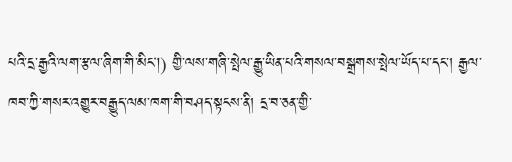པའི་དྲ་རྒྱའི་ལག་རྩལ་ཞིག་གི་མིང།) གྱི་ལས་གཞི་སྤེལ་རྒྱུ་ཡིན་པའི་གསལ་བསྒྲགས་སྤེལ་ཡོད་པ་དང་། རྒྱལ་ཁབ་ཀྱི་གསར་འགྱུར་བརྒྱུད་ལམ་ཁག་གི་བཤད་སྟངས་ནི། དྲ་བ་ཅན་གྱི་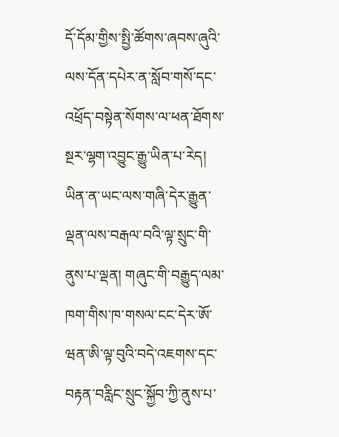དོ་དོམ་གྱིས་སྤྱི་ཚོགས་ཞབས་ཞུའི་ལས་དོན་དཔེར་ན་སློབ་གསོ་དང་འཕྲོད་བསྟེན་སོགས་ལ་ཕན་ཐོགས་སྔར་ལྷག་འབྱུང་རྒྱུ་ཡིན་པ་རེད། ཡིན་ན་ཡང་ལས་གཞི་དེར་རྒྱུན་ལྡན་ལས་བརྒལ་བའི་ལྟ་སྲུང་གི་ནུས་པ་ལྡན། གཞུང་གི་བརྒྱུད་ལམ་ཁག་གིས་ཁ་གསལ་ངང་དེར་ཨོ་ཝན་ཨི་ལྟ་བུའི་བདེ་འཇགས་དང་བརྟན་བརླིང་སྲུང་སྐྱོབ་ཀྱི་ནུས་པ་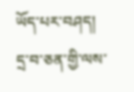ཡོད་པར་བཤད།
དྲ་བ་ཅན་གྱི་ལས་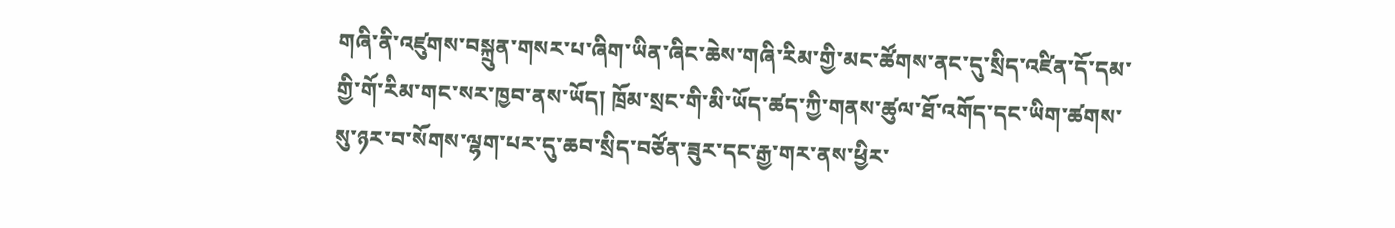གཞི་ནི་འཛུགས་བསྐྲུན་གསར་པ་ཞིག་ཡིན་ཞིང་ཆེས་གཞི་རིམ་གྱི་མང་ཚོགས་ནང་དུ་སྲིད་འཛིན་དོ་དམ་གྱི་གོ་རིམ་གང་སར་ཁྱབ་ནས་ཡོད། ཁྲོམ་སྲང་གི་མི་ཡོད་ཚད་ཀྱི་གནས་ཚུལ་ཐོ་འགོད་དང་ཡིག་ཚགས་སུ་ཉར་བ་སོགས་ལྷག་པར་དུ་ཆབ་སྲིད་བཙོན་ཟུར་དང་རྒྱ་གར་ནས་ཕྱིར་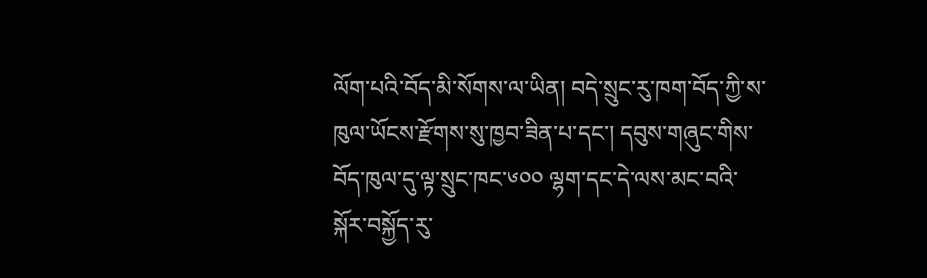ལོག་པའི་བོད་མི་སོགས་ལ་ཡིན། བདེ་སྲུང་རུ་ཁག་བོད་ཀྱི་ས་ཁུལ་ཡོངས་རྫོགས་སུ་ཁྱབ་ཟིན་པ་དང་། དབུས་གཞུང་གིས་བོད་ཁུལ་དུ་ལྟ་སྲུང་ཁང་༦༠༠ ལྷག་དང་དེ་ལས་མང་བའི་སྐོར་བསྐྱོད་རུ་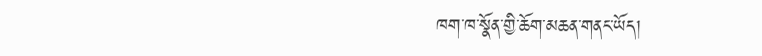ཁག་ཁ་སྣོན་གྱི་ཆོག་མཆན་གནང་ཡོད།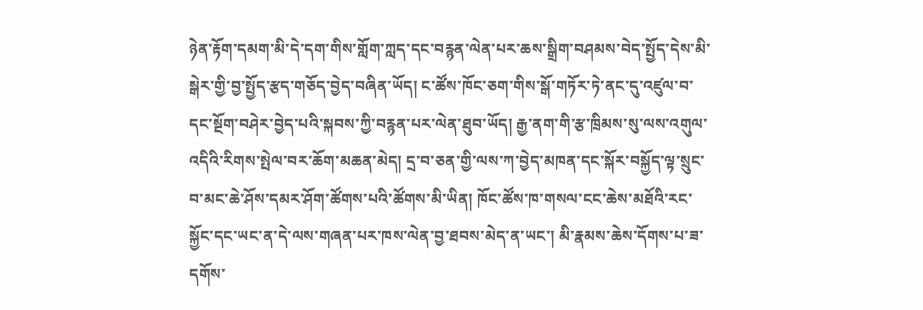ཉེན་རྟོག་དམག་མི་དེ་དག་གིས་གློག་ཀླད་དང་བརྙན་ལེན་པར་ཆས་སྒྲིག་བཤམས་བེད་སྤྱོད་དེས་མི་སྒེར་གྱི་བྱ་སྤྱོད་རྩད་གཅོད་བྱེད་བཞིན་ཡོད། ང་ཚོས་ཁོང་ཅག་གིས་སྒོ་གཏོར་ཏེ་ནང་དུ་འཛུལ་བ་དང་སྔོག་བཤེར་བྱེད་པའི་སྐབས་ཀྱི་བརྙན་པར་ལེན་ཐུབ་ཡོད། རྒྱ་ནག་གི་རྩ་ཁྲིམས་སུ་ལས་འགུལ་འདིའི་རིགས་སྤེལ་བར་ཆོག་མཆན་མེད། དྲ་བ་ཅན་གྱི་ལས་ཀ་བྱེད་མཁན་དང་སྐོར་བསྐྱོད་ལྟ་སྲུང་བ་མང་ཆེ་ཤོས་དམར་ཤོག་ཚོགས་པའི་ཚོགས་མི་ཡིན། ཁོང་ཚོས་ཁ་གསལ་ངང་ཆེས་མཐོའི་རང་སྐྱོང་དང་ཡང་ན་དེ་ལས་གཞན་པར་ཁས་ལེན་བྱ་ཐབས་མེད་ན་ཡང་། མི་རྣམས་ཆེས་དོགས་པ་ཟ་དགོས་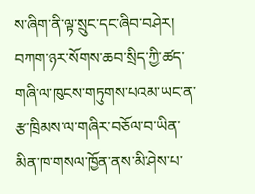ས་ཞིག་ནི་ལྟ་སྲུང་དང་ཞིབ་བཤེར། བཀག་ཉར་སོགས་ཆབ་སྲིད་ཀྱི་ཚད་གཞི་ལ་ཁུངས་གཏུགས་པའམ་ཡང་ན་རྩ་ཁྲིམས་ལ་གཞིར་བཅོལ་བ་ཡིན་མིན་ཁ་གསལ་ཁྱོན་ནས་མི་ཤེས་པ་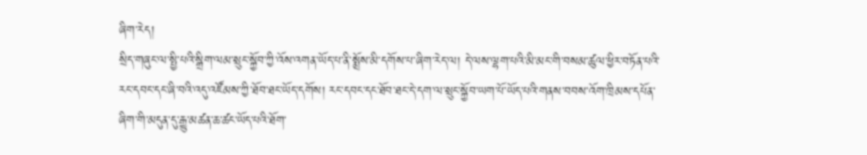ཞིག་རེད།
སྲིད་གཞུང་ལ་སྤྱི་པའི་སྒྲིག་ལམ་སྲུང་སྐྱོབ་ཀྱི་འོས་འགན་ཡོད་པ་ནི་སྨྲོས་མི་དགོས་པ་ཞིག་རེད་ལ། དེ་ལས་ལྷག་པའི་མི་མང་གི་བསམ་ཚུལ་ཕྱིར་བཏོན་པའི་རང་དབང་དང་ཞི་བའི་འདུ་འཛོམས་ཀྱི་ཐོབ་ཐང་ཡོད་དགོས། རང་དབང་དང་ཐོབ་ཐང་དེ་དག་ལ་སྲུང་སྐྱོབ་ཡག་པོ་ཡོད་པའི་གནས་བབས་འོག་ཁྲིམས་དཔོན་ཞིག་གི་མདུན་དུ་རྒྱུ་མཚན་ཆ་ཚང་ཡོད་པའི་ཐོག་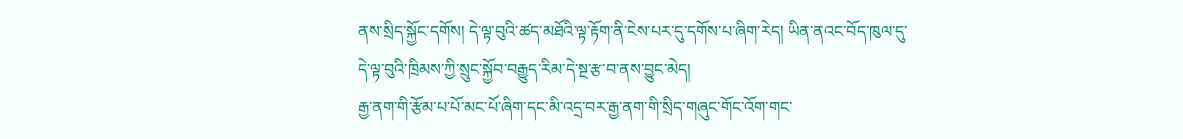ནས་སྲིད་སྐྱོང་དགོས། དེ་ལྟ་བུའི་ཚད་མཐོའི་ལྟ་རྟོག་ནི་ངེས་པར་དུ་དགོས་པ་ཞིག་རེད། ཡིན་ནའང་བོད་ཁུལ་དུ་དེ་ལྟ་བུའི་ཁྲིམས་ཀྱི་སྲུང་སྐྱོབ་བརྒྱུད་རིམ་དེ་སྔ་རྩ་བ་ནས་བྱུང་མེད།
རྒྱ་ནག་གི་རྩོམ་པ་པོ་མང་པོ་ཞིག་དང་མི་འདྲ་བར་རྒྱ་ནག་གི་སྲིད་གཞུང་གོང་འོག་གང་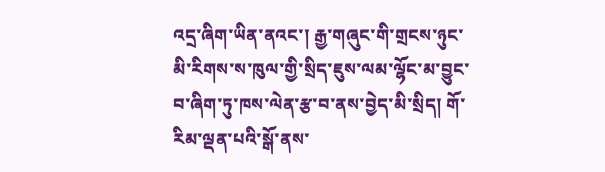འདྲ་ཞིག་ཡིན་ནའང་། རྒྱ་གཞུང་གི་གྲངས་ཉུང་མི་རིགས་ས་ཁུལ་གྱི་སྲིད་ཇུས་ལམ་ལྷོང་མ་བྱུང་བ་ཞིག་ཏུ་ཁས་ལེན་རྩ་བ་ནས་བྱེད་མི་སྲིད། གོ་རིམ་ལྡན་པའི་སྒོ་ནས་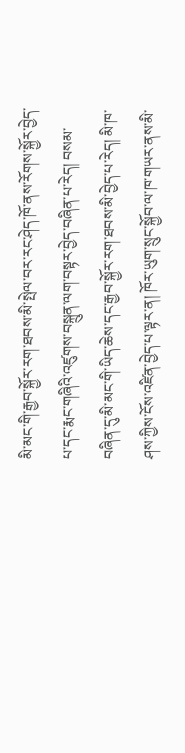མི་མང་གི་རྒྱབ་སྐྱོར་རག་ཐབས་མི་སྤེལ་བར་རང་ཤེད་ཁོ་ནས་རོགས་སྐྱོར་བྱེད་པ་དང་རྨང་གཞིའི་འཛུགས་བསྐྲུན་ལག་བསྟར་བྱེད་བཞིན་པ་རེད། བསམ་བཞིན་དུ་མི་མང་གི་ཡིད་ཆེས་དང་རྒྱབ་སྐྱོར་རག་ཐབས་མི་བྱེད་པ་རེད། མི་ཁ་ཤས་ཀྱིས་ངོས་འཛིན་བྱེད་པ་ལྟར་ན། ཁོར་ཡུག་སྲུང་སྐྱོབ་ལ་ཁ་གཡར་ནས་མི་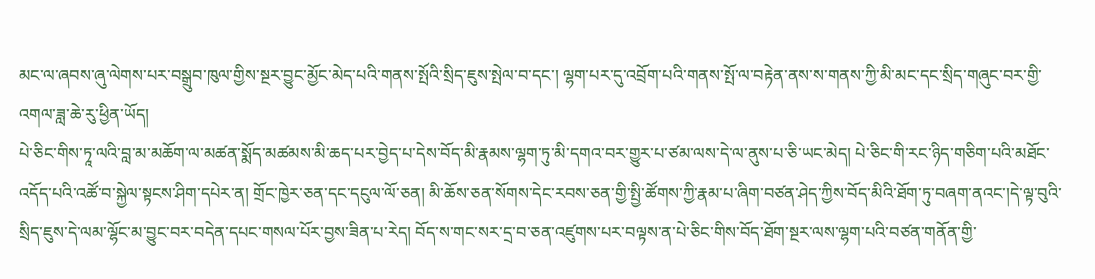མང་ལ་ཞབས་ཞུ་ལེགས་པར་བསྒྲུབ་ཁུལ་གྱིས་སྔར་བྱུང་མྱོང་མེད་པའི་གནས་སྤོའི་སྲིད་ཇུས་སྤེལ་བ་དང་། ལྷག་པར་དུ་འབྲོག་པའི་གནས་སྤོ་ལ་བརྟེན་ནས་ས་གནས་ཀྱི་མི་མང་དང་སྲིད་གཞུང་བར་གྱི་འགལ་ཟླ་ཆེ་རུ་ཕྱིན་ཡོད།
པེ་ཅིང་གིས་ཏཱ་ལའི་བླ་མ་མཆོག་ལ་མཚན་སྨོད་མཚམས་མི་ཆད་པར་བྱེད་པ་དེས་བོད་མི་རྣམས་ལྷག་ཏུ་མི་དགའ་བར་གྱུར་པ་ཙམ་ལས་དེ་ལ་ནུས་པ་ཅི་ཡང་མེད། པེ་ཅིང་གི་རང་ཉིད་གཅིག་པའི་མཐོང་འདོད་པའི་འཚོ་བ་སྐྱེལ་སྟངས་ཤིག་དཔེར་ན། གྲོང་ཁྱེར་ཅན་དང་དངུལ་ལོ་ཅན། མི་ཆོས་ཅན་སོགས་དེང་རབས་ཅན་གྱི་སྤྱི་ཚོགས་ཀྱི་རྣམ་པ་ཞིག་བཙན་ཤེད་ཀྱིས་བོད་མིའི་ཐོག་ཏུ་བཞག་ནའང་།དེ་ལྟ་བུའི་སྲིད་ཇུས་དེ་ལམ་ལྷོང་མ་བྱུང་བར་བདེན་དཔང་གསལ་པོར་བྱས་ཟིན་པ་རེད། བོད་ས་གང་སར་དྲ་བ་ཅན་འཛུགས་པར་བལྟས་ན་པེ་ཅིང་གིས་བོད་ཐོག་སྔར་ལས་ལྷག་པའི་བཙན་གནོན་གྱི་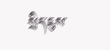སྲིད་ཇུས་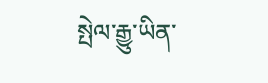སྤེལ་རྒྱུ་ཡིན་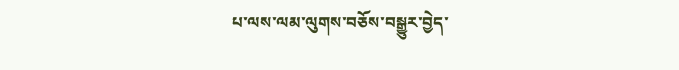པ་ལས་ལམ་ལུགས་བཅོས་བསྒྱུར་བྱེད་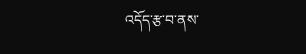འདོད་རྩ་བ་ནས་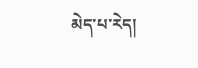མེད་པ་རེད།